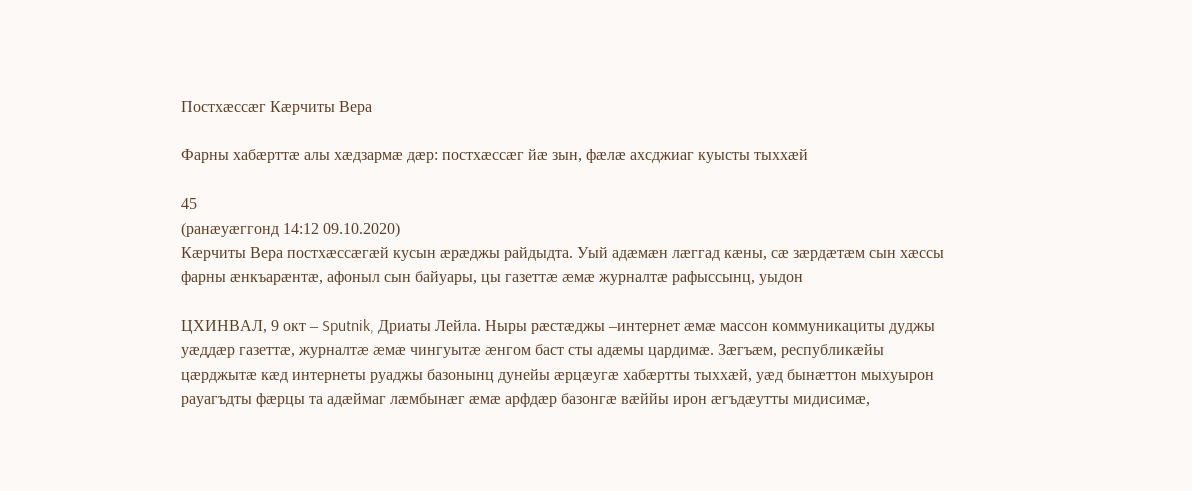Постхæссæг Кæрчиты Вера

Фарны хабӕрттӕ алы хӕдзармӕ дӕр: постхӕссӕг йӕ зын, фӕлӕ ахсджиаг куысты тыххӕй

45
(ранӕуӕггонд 14:12 09.10.2020)
Кæрчиты Вера постхæссæгæй кусын æрæджы райдыдта. Уый адæмæн лæггад кæны, сæ зæрдæтæм сын хæссы фарны æнкъарæнтæ, афоныл сын байуары, цы газеттæ æмæ журналтæ рафыссынц, уыдон

ЦХИНВАЛ, 9 окт – Sputnik, Дриаты Лейла. Ныры рӕстӕджы –интернет ӕмӕ массон коммуникациты дуджы уӕддӕр газеттæ, журналтæ æмæ чингуытæ æнгом баст сты адӕмы цардимæ. Зæгъæм, республикӕйы цӕрджытӕ кӕд интернеты руаджы базонынц дунейы ӕрцӕугӕ хабӕртты тыххӕй, уӕд бынӕттон мыхуырон рауагъдты фӕрцы та адæймаг лæмбынæг æмæ арфдæр базонгæ вæййы ирон æгъдæутты мидисимæ,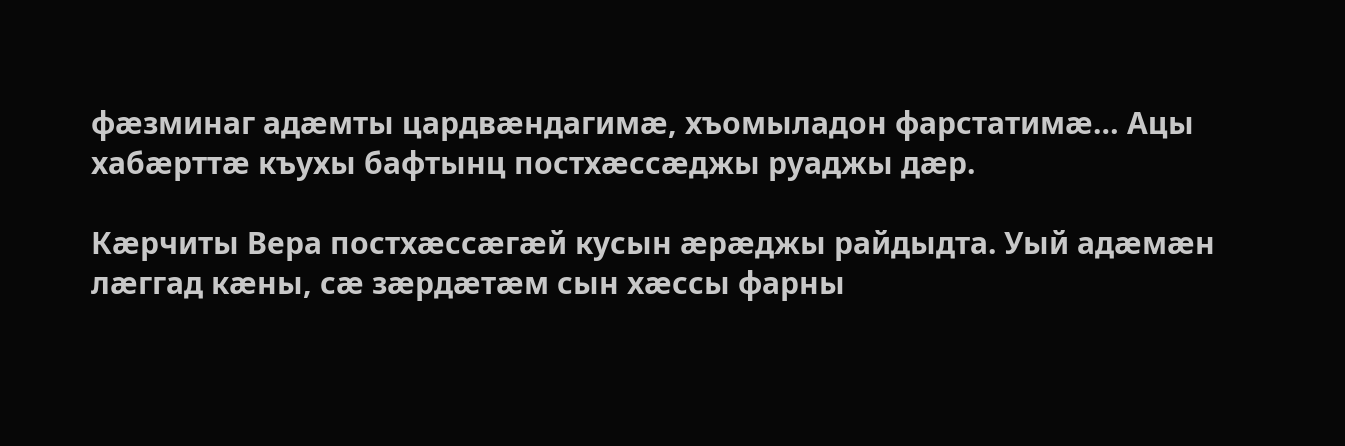фæзминаг адæмты цардвæндагимæ, хъомыладон фарстатимæ… Ацы хабæрттæ къухы бафтынц постхæссæджы руаджы дæр.

Кæрчиты Вера постхæссæгæй кусын æрæджы райдыдта. Уый адæмæн лæггад кæны, сæ зæрдæтæм сын хæссы фарны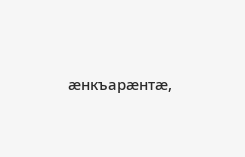æнкъарæнтæ,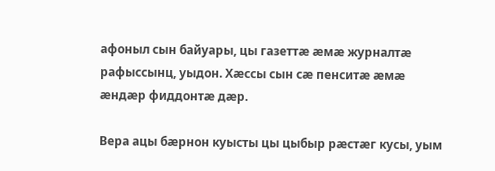афоныл сын байуары, цы газеттæ æмæ журналтæ рафыссынц, уыдон. Хæссы сын сæ пенситæ æмæ ӕндӕр фиддонтӕ дæр.

Вера ацы бæрнон куысты цы цыбыр рæстæг кусы, уым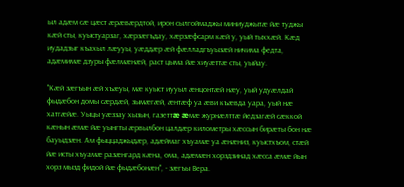ыл адæм сæ цæст æрæвæрдтой, ирон сылгоймаджы миниуджытæ йæ туджы кæй сты, куыстуарзаг, хæрзæгъдау, хæрзæфсарм кæй у, уый тыххæй. Кæд иудадзыг къахыл лæууы, уæддæр æй фæлладгъуызæй ничима федта, адæмимæ дзуры фæлмæнæй, раст цыма йæ хиуæттæ сты, уыйау.

"Кæй зæгъын æй хъæуы, мæ куыст иууыл æнцонтæй нæу, уый удуæлдай фыдæбон домы сæрдæй, зымæгæй, æнтæф уа æви къæвда уара, уый нæ хатгæйæ. Уыцы уæззау хызын, газеттæ æмæ журнæлттæ йедзагæй сæккой кæнын æмæ йæ уынгты æрвылбон цалдæр километры хæссын бирæты бон нæ бауыдзæн. Ам фыццаджыдæр, адæймаг хъуамæ уа æнæниз, куыстхъом, стæй йæ исты хъуамæ разæнгард кæна, ома, адæмæн хорздзинад хæсса æмæ йын хорз мызд фидой йæ фыдæбонæн", - зæгъы Вера.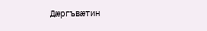Дæргъвæтин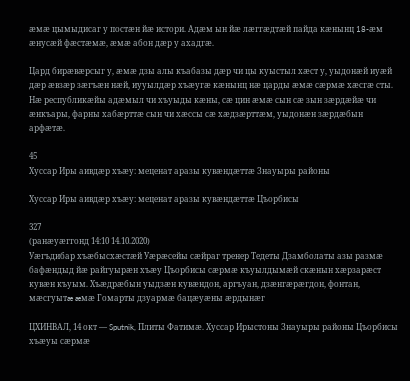æмæ цымыдисаг у постæн йæ истори. Адæм ын йæ лæггæдтæй пайда кæнынц 18-æм æнусæй фæстæмæ, æмæ абон дæр у ахадгæ.

Цард бирæвæрсыг у, æмæ дзы алы къабазы дæр чи цы куыстыл хæст у, уыдонæй иуæй дæр æвзæр зæгъæн нæй, иууылдæр хъæугæ кæнынц нæ царды æмæ сæрмæ хæсгæ сты. Нæ республикæйы адæмыл чи хъуыды кæны, сæ цин æмæ сын сæ зын зæрдæйæ чи æнкъары, фарны хабæрттæ сын чи хæссы сæ хæдзæрттæм, уыдонæн зæрдæбын арфæтæ.

45
Хуссар Иры аивдæр хъæу: меценат аразы кувæндæттæ Знауыры районы

Хуссар Иры аивдæр хъæу: меценат аразы кувæндæттæ Цъорбисы

327
(ранӕуӕггонд 14:10 14.10.2020)
Уæгъдибар хъæбысхæстæй Уæрæсейы сæйраг тренер Тедеты Дзамболаты азы размæ бафæндыд йæ райгуырæн хъæу Цъорбисы сæрмæ къуылдымæй скæнын хæрзарæст кувæн къуым. Хъæдрæбын уыдзæн кувæндон, аргъуан, дзæнгæрæгдон, фонтан, мæсгуытæ æмæ Гомарты дзуармæ бацæуæны æрдынæг

ЦХИНВАЛ, 14 окт — Sputnik, Плиты Фатимæ. Хуссар Ирыстоны Знауыры районы Цъорбисы хъæуы сæрмæ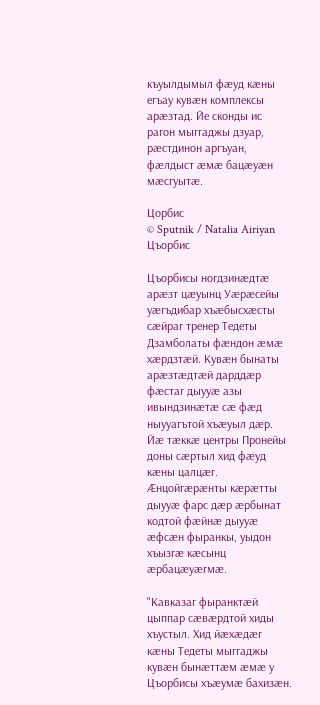къуылдымыл фæуд кæны егъау кувæн комплексы арæзтад. Йе сконды ис рагон мыггаджы дзуар, рæстдинон аргъуан, фæлдыст æмæ бацæуæн мæсгуытæ.

Цорбис
© Sputnik / Natalia Airiyan
Цъорбис

Цъорбисы ногдзинæдтæ арæзт цæуынц Уæрæсейы уæгъдибар хъæбысхæсты сæйраг тренер Тедеты Дзамболаты фæндон æмæ хæрдзтæй. Кувæн бынаты арæзтæдтæй дарддæр фæстаг дыууæ азы ивындзинæтæ сæ фæд ныууагътой хъæуыл дæр. Йæ тæккæ центры Пронейы доны сæртыл хид фæуд кæны цалцæг. Ӕнцойгæрæнты кæрæтты дыууæ фарс дæр æрбынат кодтой фæйнæ дыууæ æфсæн фыранкы, уыдон хъызгæ кæсынц æрбацæуæгмæ.

"Кавказаг фыранктæй цыппар сæвæрдтой хиды хъустыл. Хид йæхæдæг кæны Тедеты мыггаджы кувæн бынæттæм æмæ у Цъорбисы хъæумæ бахизæн.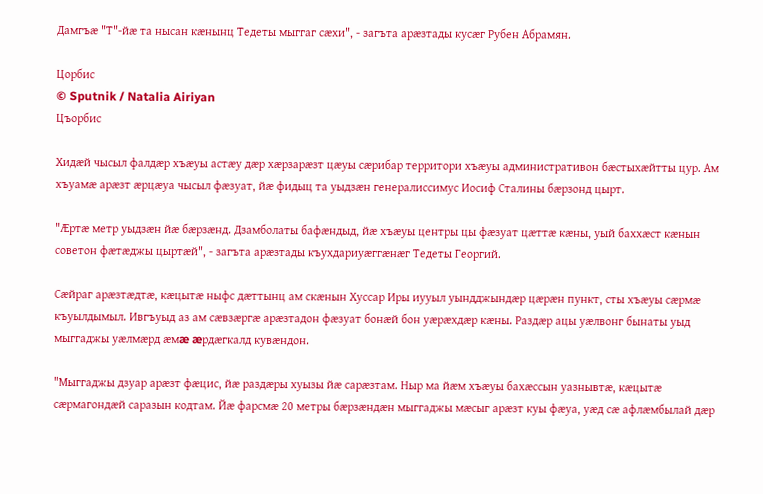Дамгъæ "Т"-йæ та нысан кæнынц Тедеты мыггаг сæхи", - загъта арæзтады кусæг Рубен Абрамян.

Цорбис
© Sputnik / Natalia Airiyan
Цъорбис

Хидæй чысыл фалдæр хъæуы астæу дæр хæрзарæзт цæуы сæрибар территори хъæуы административон бæстыхæйтты цур. Ам хъуамæ арæзт æрцæуа чысыл фæзуат, йæ фидыц та уыдзæн генералиссимус Иосиф Сталины бæрзонд цырт.

"Ӕртæ метр уыдзæн йæ бæрзæнд. Дзамболаты бафæндыд, йæ хъæуы центры цы фæзуат цæттæ кæны, уый баххæст кæнын советон фæтæджы цыртæй", - загъта арæзтады къухдариуæггæнæг Тедеты Георгий.

Сæйраг арæзтæдтæ, кæцытæ ныфс дæттынц ам скæнын Хуссар Иры иууыл уындджындæр цæрæн пункт, сты хъæуы сæрмæ къуылдымыл. Ивгъуыд аз ам сæвзæргæ арæзтадон фæзуат бонæй бон уæрæхдæр кæны. Раздæр ацы уæлвонг бынаты уыд мыггаджы уæлмæрд æмæ æрдæгкалд кувæндон.

"Мыггаджы дзуар арæзт фæцис, йæ раздæры хуызы йæ сарæзтам. Ныр ма йæм хъæуы бахæссын уазнывтæ, кæцытæ сæрмагондæй саразын кодтам. Йæ фарсмæ 20 метры бæрзæндæн мыггаджы мæсыг арæзт куы фæуа, уæд сæ афлæмбылай дæр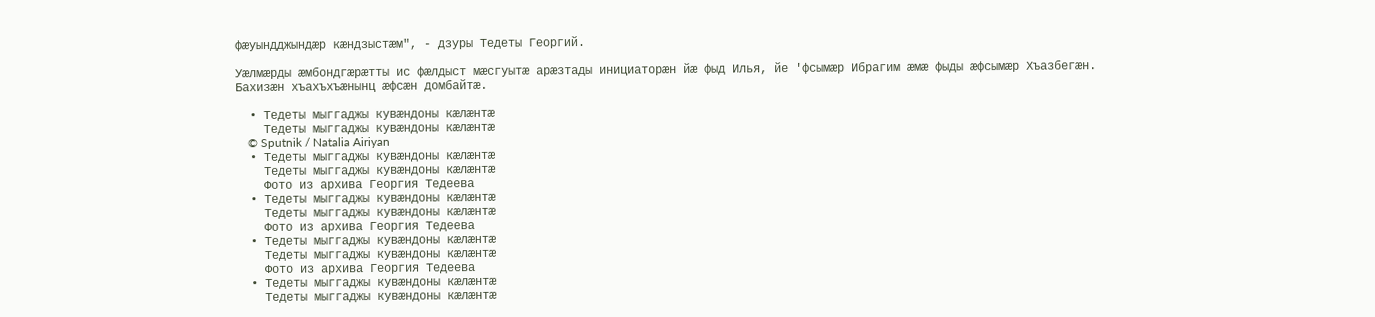фæуындджындæр кæндзыстæм", - дзуры Тедеты Георгий.

Уæлмæрды æмбондгæрæтты ис фæлдыст мæсгуытæ арæзтады инициаторæн йæ фыд Илья, йе 'фсымæр Ибрагим æмæ фыды æфсымæр Хъазбегæн. Бахизæн хъахъхъæнынц æфсæн домбайтæ.

  • Тедеты мыггаджы кувæндоны кæлæнтæ
    Тедеты мыггаджы кувæндоны кæлæнтæ
    © Sputnik / Natalia Airiyan
  • Тедеты мыггаджы кувæндоны кæлæнтæ
    Тедеты мыггаджы кувæндоны кæлæнтæ
    Фото из архива Георгия Тедеева
  • Тедеты мыггаджы кувæндоны кæлæнтæ
    Тедеты мыггаджы кувæндоны кæлæнтæ
    Фото из архива Георгия Тедеева
  • Тедеты мыггаджы кувæндоны кæлæнтæ
    Тедеты мыггаджы кувæндоны кæлæнтæ
    Фото из архива Георгия Тедеева
  • Тедеты мыггаджы кувæндоны кæлæнтæ
    Тедеты мыггаджы кувæндоны кæлæнтæ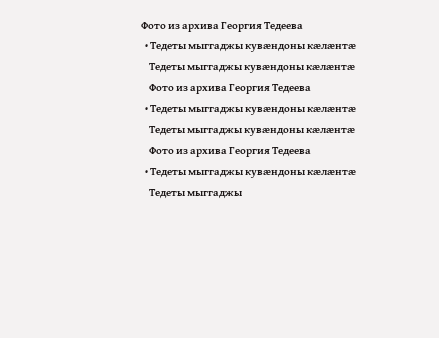Фото из архива Георгия Тедеева
  • Тедеты мыггаджы кувæндоны кæлæнтæ
    Тедеты мыггаджы кувæндоны кæлæнтæ
    Фото из архива Георгия Тедеева
  • Тедеты мыггаджы кувæндоны кæлæнтæ
    Тедеты мыггаджы кувæндоны кæлæнтæ
    Фото из архива Георгия Тедеева
  • Тедеты мыггаджы кувæндоны кæлæнтæ
    Тедеты мыггаджы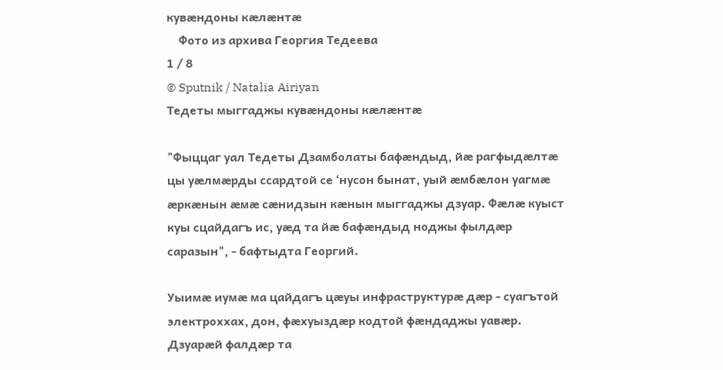кувæндоны кæлæнтæ
    Фото из архива Георгия Тедеева
1 / 8
© Sputnik / Natalia Airiyan
Тедеты мыггаджы кувæндоны кæлæнтæ

"Фыццаг уал Тедеты Дзамболаты бафæндыд, йæ рагфыдæлтæ цы уæлмæрды ссардтой се ʻнусон бынат, уый æмбæлон уагмæ æркæнын æмæ сæнидзын кæнын мыггаджы дзуар. Фæлæ куыст куы сцайдагъ ис, уæд та йæ бафæндыд ноджы фылдæр саразын", - бафтыдта Георгий.

Уыимæ иумæ ма цайдагъ цæуы инфраструктурæ дæр - суагътой электроххах, дон, фæхуыздæр кодтой фæндаджы уавæр. Дзуарæй фалдæр та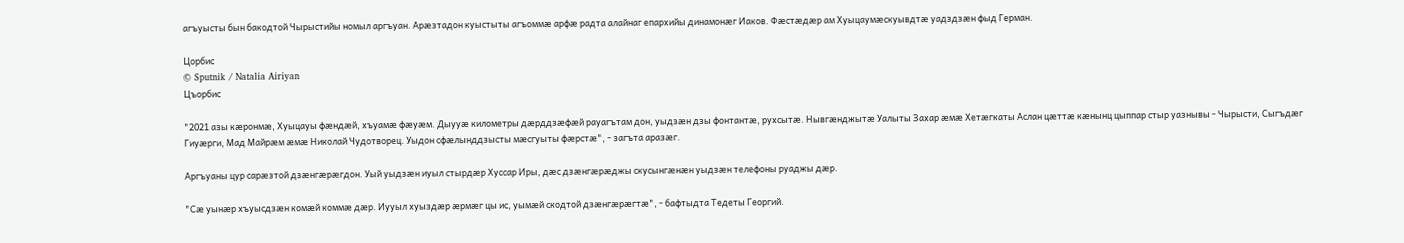агъуысты бын бакодтой Чырыстийы номыл аргъуан. Арæзтадон куыстыты агъоммæ арфæ радта алайнаг епархийы динамонæг Иаков. Фæстæдæр ам Хуыцаумæскуывдтæ уадздзæн фыд Герман.

Цорбис
© Sputnik / Natalia Airiyan
Цъорбис

"2021 азы кæронмæ, Хуыцауы фæндæй, хъуамæ фæуæм. Дыууæ километры дæрддзæфæй рауагътам дон, уыдзæн дзы фонтантæ, рухсытæ. Нывгæнджытæ Уалыты Захар æмæ Хетæгкаты Аслан цæттæ кæнынц цыппар стыр уазнывы - Чырысти, Сыгъдæг Гиуæрги, Мад Майрæм æмæ Николай Чудотворец. Уыдон сфæлынддзысты мæсгуыты фæрстæ", - загъта аразæг.

Аргъуаны цур сарæзтой дзæнгæрæгдон. Уый уыдзæн иуыл стырдæр Хуссар Иры, дæс дзæнгæрæджы скусынгæнæн уыдзæн телефоны руаджы дæр.

"Сæ уынæр хъуысдзæн комæй коммæ дæр. Иууыл хуыздæр æрмæг цы ис, уымæй скодтой дзæнгæрæгтæ", - бафтыдта Тедеты Георгий.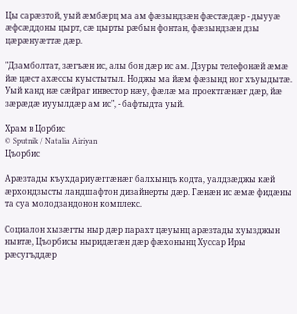Цы сарæзтой, уый æмбæрц ма ам фæзындзæн фæстæдæр - дыууæ æфсæддоны цырт, сæ цырты рæбын фонтан, фæзындзæн дзы цæрæнуæттæ дæр.

"Дзамболтат, зæгъæн ис, алы бон дæр ис ам. Дзуры телефонæй æмæ йæ цæст ахæссы куыстытыл. Ноджы ма йæм фæзынд ног хъуыдытæ. Уый канд нæ сæйраг инвестор нæу, фæлæ ма проектгæнæг дæр, йæ зæрæдæ иууылдæр ам ис", - бафтыдта уый.

Храм в Цорбис
© Sputnik / Natalia Airiyan
Цъорбис

Арæзтады къухдариуæггæнæг балхынцъ кодта, уалдзæджы кæй æрхондзысты ландшафтон дизайнерты дæр. Гæнæн ис æмæ фидæны та суа молодзандонон комплекс.

Социалон хызæгты ныр дæр парахт цæуынц арæзтады хуызджын нывтæ, Цъорбисы ныридæгæн дæр фæхонынц Хуссар Иры рæсугъддæр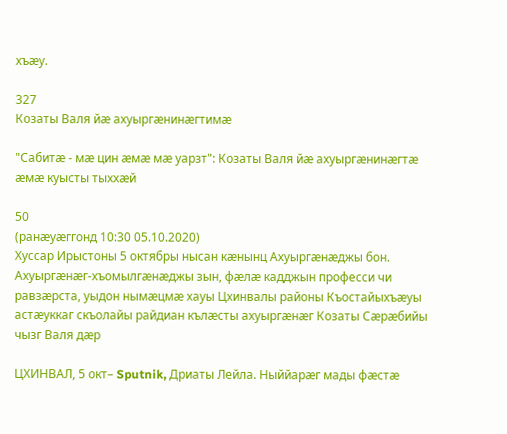хъæу.

327
Козаты Валя йæ ахуыргæнинæгтимæ

"Сабитæ - мæ цин æмæ мæ уарзт": Козаты Валя йӕ ахуыргӕнинӕгтӕ ӕмӕ куысты тыххӕй

50
(ранӕуӕггонд 10:30 05.10.2020)
Хуссар Ирыстоны 5 октябры нысан кæнынц Ахуыргæнæджы бон. Ахуыргæнæг-хъомылгæнæджы зын, фæлæ кадджын професси чи равзæрста, уыдон нымæцмæ хауы Цхинвалы районы Къостайыхъæуы астæуккаг скъолайы райдиан кълæсты ахуыргæнæг Козаты Сæрæбийы чызг Валя дæр

ЦХИНВАЛ, 5 окт– Sputnik, Дриаты Лейла. Ныййарæг мады фæстæ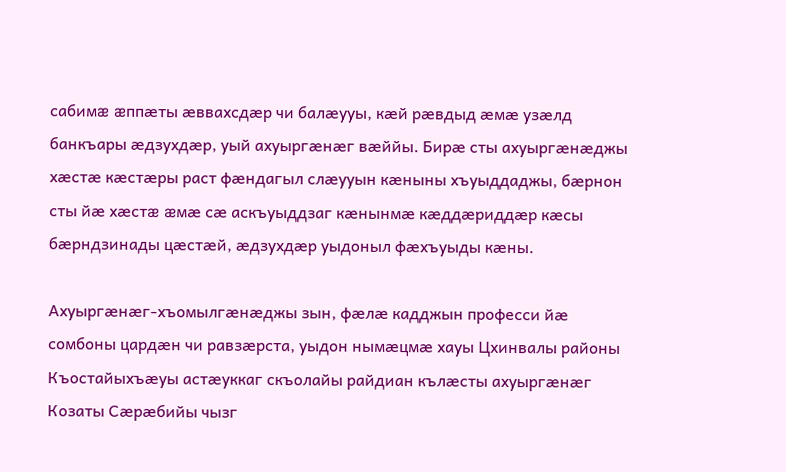сабимæ æппæты æввахсдæр чи балæууы, кæй рæвдыд æмæ узæлд банкъары æдзухдæр, уый ахуыргæнæг вæййы. Бирæ сты ахуыргæнæджы хæстæ кæстæры раст фæндагыл слæууын кæныны хъуыддаджы, бæрнон сты йæ хæстæ æмæ сæ аскъуыддзаг кæнынмæ кæддæриддæр кæсы бæрндзинады цæстæй, æдзухдæр уыдоныл фæхъуыды кæны.

Ахуыргæнæг-хъомылгæнæджы зын, фæлæ кадджын професси йæ сомбоны цардæн чи равзæрста, уыдон нымæцмæ хауы Цхинвалы районы Къостайыхъæуы астæуккаг скъолайы райдиан кълæсты ахуыргæнæг Козаты Сæрæбийы чызг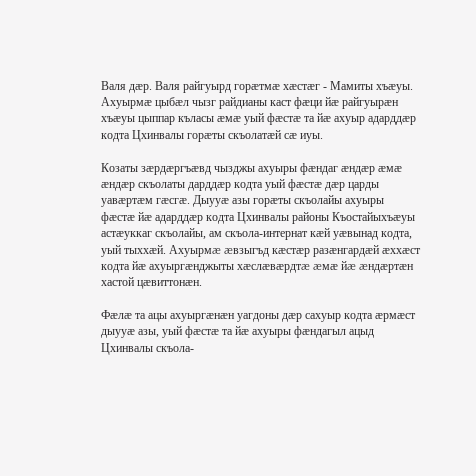Валя дæр. Валя райгуырд горæтмæ хæстæг - Мамиты хъæуы. Ахуырмæ цыбæл чызг райдианы каст фæци йæ райгуырæн хъæуы цыппар къласы æмæ уый фæстæ та йæ ахуыр адарддæр кодта Цхинвалы горæты скъолатæй сæ иуы.

Козаты зæрдæргъæвд чызджы ахуыры фæндаг æндæр æмæ æндæр скъолаты дарддæр кодта уый фæстæ дæр царды уавæртæм гæсгæ. Дыууæ азы горæты скъолайы ахуыры фæстæ йӕ адарддӕр кодта Цхинвалы районы Къостайыхъæуы астæуккаг скъолайы, ам скъола-интернат кæй уæвынад кодта, уый тыххæй. Ахуырмæ æвзыгъд кæстæр разæнгардæй æххæст кодта йæ ахуыргæнджыты хæслæвæрдтæ æмæ йæ æндæртæн хастой цæвиттонæн.

Фæлæ та ацы ахуыргæнæн уагдоны дæр сахуыр кодта æрмæст дыууæ азы, уый фæстæ та йæ ахуыры фæндагыл ацыд Цхинвалы скъола-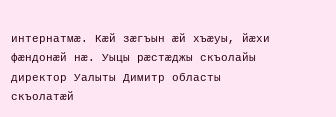интернатмæ. Кæй зæгъын æй хъæуы, йæхи фæндонæй нæ. Уыцы рæстæджы скъолайы директор Уалыты Димитр областы скъолатæй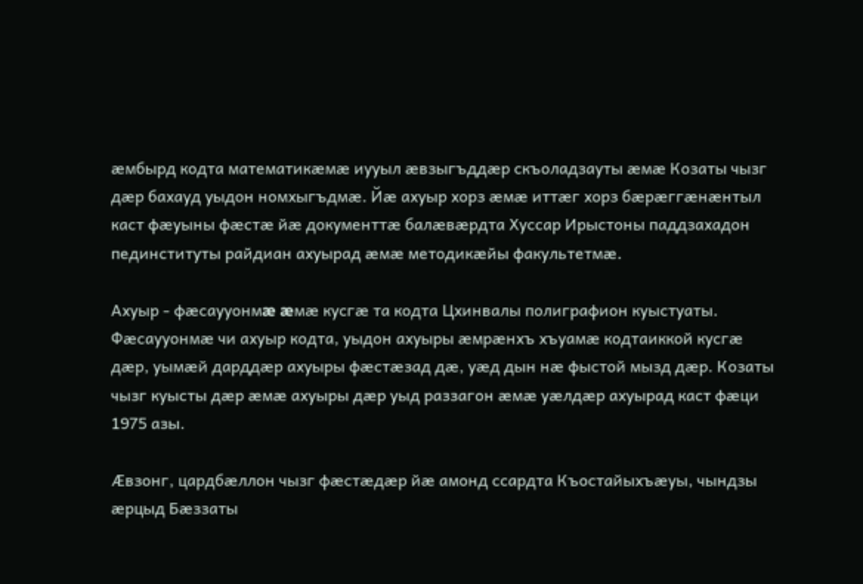æмбырд кодта математикæмæ иууыл æвзыгъддæр скъоладзауты æмæ Козаты чызг дæр бахауд уыдон номхыгъдмæ. Йæ ахуыр хорз æмæ иттæг хорз бæрæггæнæнтыл каст фæуыны фæстæ йæ документтæ балæвæрдта Хуссар Ирыстоны паддзахадон пединституты райдиан ахуырад æмæ методикæйы факультетмæ.

Ахуыр - фæсаууонмæ æмæ кусгæ та кодта Цхинвалы полиграфион куыстуаты. Фæсаууонмæ чи ахуыр кодта, уыдон ахуыры æмрæнхъ хъуамæ кодтаиккой кусгæ дæр, уымæй дарддæр ахуыры фæстæзад дæ, уæд дын нæ фыстой мызд дæр. Козаты чызг куысты дæр æмæ ахуыры дæр уыд раззагон æмæ уæлдæр ахуырад каст фæци 1975 азы.

Æвзонг, цардбæллон чызг фæстæдæр йæ амонд ссардта Къостайыхъæуы, чындзы æрцыд Бæззаты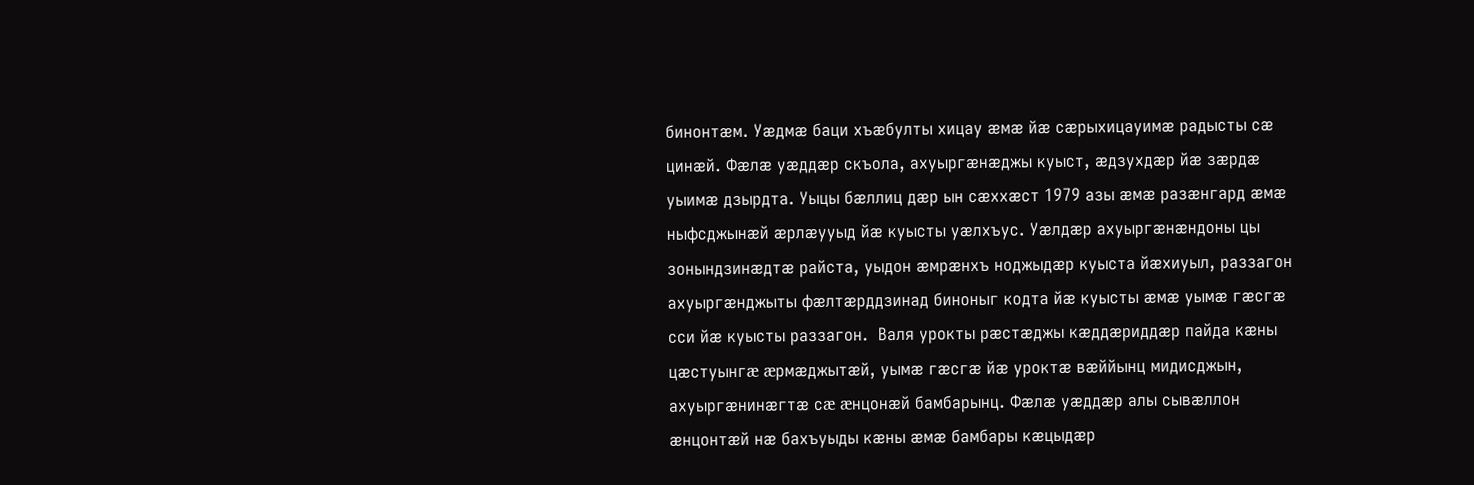бинонтæм. Уæдмæ баци хъæбулты хицау æмæ йæ сæрыхицауимæ радысты сæ цинæй. Фæлæ уæддæр скъола, ахуыргæнæджы куыст, æдзухдæр йæ зæрдæ уыимæ дзырдта. Уыцы бæллиц дæр ын сæххæст 1979 азы æмæ разæнгард æмæ ныфсджынæй æрлæууыд йæ куысты уæлхъус. Уæлдæр ахуыргæнæндоны цы зонындзинæдтæ райста, уыдон æмрæнхъ ноджыдæр куыста йæхиуыл, раззагон ахуыргæнджыты фæлтæрддзинад биноныг кодта йæ куысты æмæ уымæ гæсгæ сси йæ куысты раззагон.  Валя урокты рæстæджы кæддæриддæр пайда кæны цæстуынгæ æрмæджытæй, уымæ гæсгæ йæ уроктæ вæййынц мидисджын, ахуыргæнинæгтæ сæ æнцонæй бамбарынц. Фæлæ уæддæр алы сывæллон æнцонтæй нæ бахъуыды кæны æмæ бамбары кæцыдæр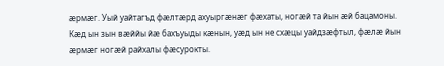æрмæг. Уый уайтагъд фæлтæрд ахуыргæнæг фæхаты, ногæй та йын æй бацамоны. Кæд ын зын вæййы йæ бахъуыды кæнын, уæд ын не схæцы уайдзæфтыл, фæлæ йын æрмæг ногæй райхалы фæсурокты.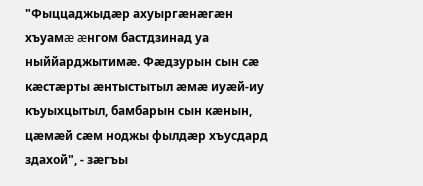"Фыццаджыдæр ахуыргæнæгæн хъуамæ æнгом бастдзинад уа ныййарджытимæ. Фæдзурын сын сæ кæстæрты æнтыстытыл æмæ иуæй-иу къуыхцытыл, бамбарын сын кæнын, цæмæй сæм ноджы фылдæр хъусдард здахой", - зæгъы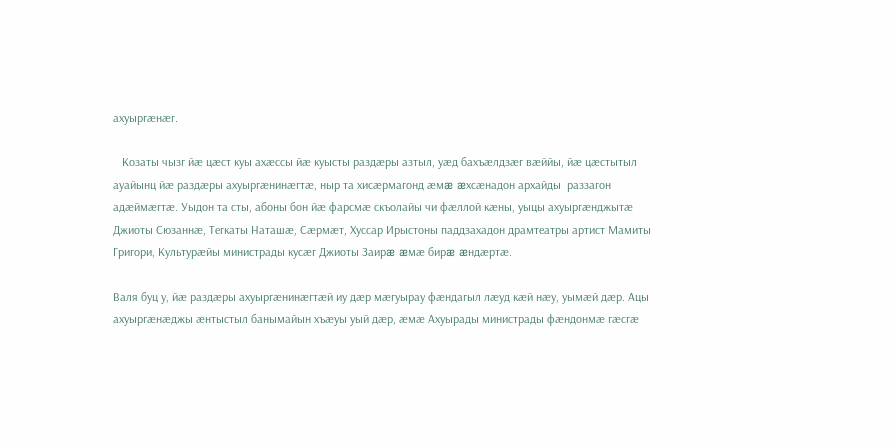ахуыргæнæг.

   Козаты чызг йæ цæст куы ахæссы йæ куысты раздæры азтыл, уæд бахъæлдзæг вæййы, йæ цæстытыл ауайынц йæ раздæры ахуыргæнинæгтæ, ныр та хисæрмагонд æмæ æхсæнадон архайды  раззагон адæймæгтæ. Уыдон та сты, абоны бон йæ фарсмæ скъолайы чи фæллой кæны, уыцы ахуыргæнджытæ Джиоты Сюзаннæ, Тегкаты Наташæ, Сæрмæт, Хуссар Ирыстоны паддзахадон драмтеатры артист Мамиты Григори, Культурæйы министрады кусæг Джиоты Заирæ æмæ бирæ æндæртæ.

Валя буц у, йæ раздæры ахуыргæнинæгтæй иу дæр мæгуырау фæндагыл лæуд кæй нæу, уымæй дæр. Ацы ахуыргæнæджы æнтыстыл банымайын хъæуы уый дæр, æмæ Ахуырады министрады фæндонмæ гæсгæ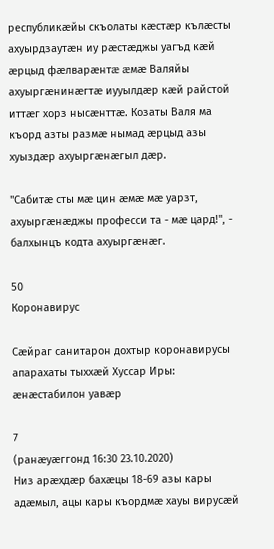республикæйы скъолаты кæстæр кълæсты ахуырдзаутæн иу рæстæджы уагъд кæй æрцыд фæлварæнтæ æмæ Валяйы ахуыргæнинæгтæ иууылдæр кæй райстой иттæг хорз нысæнттæ. Козаты Валя ма къорд азты размæ нымад æрцыд азы хуыздæр ахуыргæнæгыл дæр.

"Сабитæ сты мæ цин æмæ мæ уарзт, ахуыргæнæджы професси та - мæ цард!", - балхынцъ кодта ахуыргæнæг.

50
Коронавирус

Сӕйраг санитарон дохтыр коронавирусы апарахаты тыххӕй Хуссар Иры: ӕнӕстабилон уавӕр

7
(ранӕуӕггонд 16:30 23.10.2020)
Низ арӕхдӕр бахӕцы 18-69 азы кары адӕмыл, ацы кары къордмӕ хауы вирусӕй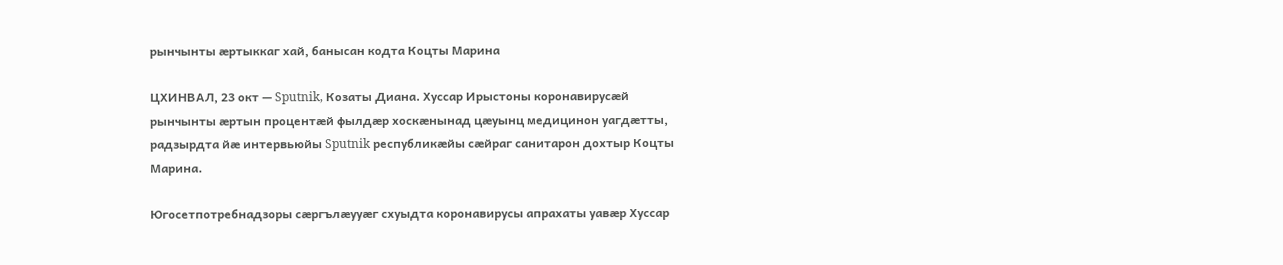рынчынты ӕртыккаг хай, банысан кодта Коцты Марина

ЦХИНВАЛ, 23 окт — Sputnik, Козаты Диана. Хуссар Ирыстоны коронавирусӕй рынчынты ӕртын процентӕй фылдӕр хоскӕнынад цӕуынц медицинон уагдӕтты, радзырдта йӕ интервьюйы Sputnik республикӕйы сӕйраг санитарон дохтыр Коцты Марина.

Югосетпотребнадзоры сӕргълӕууӕг схуыдта коронавирусы апрахаты уавӕр Хуссар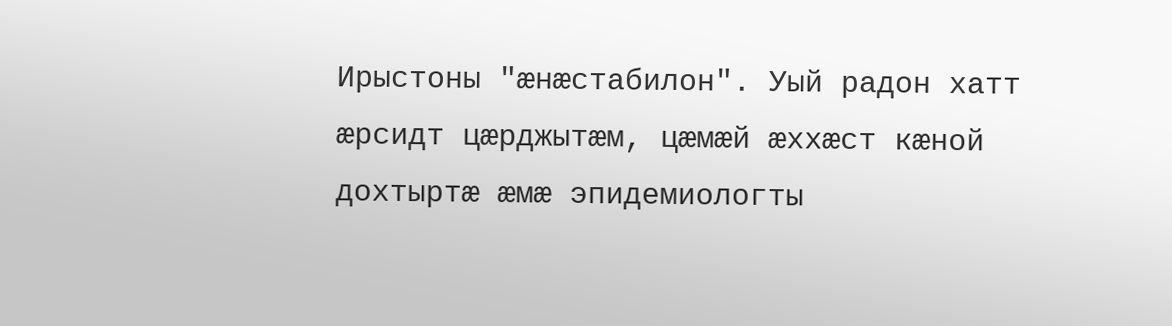Ирыстоны "ӕнӕстабилон". Уый радон хатт ӕрсидт цӕрджытӕм, цӕмӕй ӕххӕст кӕной дохтыртӕ ӕмӕ эпидемиологты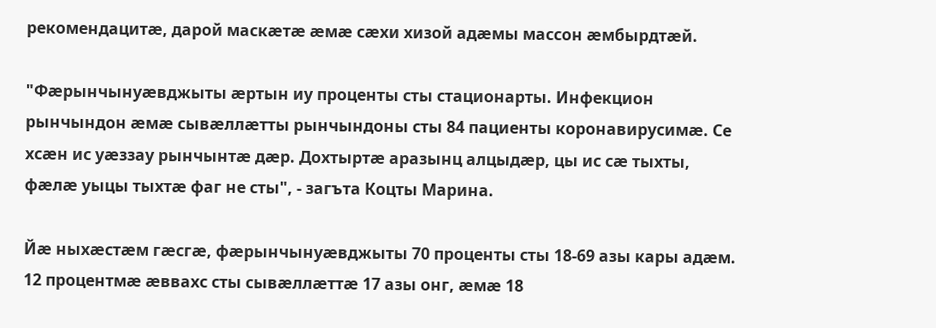рекомендацитӕ, дарой маскӕтӕ ӕмӕ сӕхи хизой адӕмы массон ӕмбырдтӕй.

"Фӕрынчынуӕвджыты ӕртын иу проценты сты стационарты. Инфекцион рынчындон ӕмӕ сывӕллӕтты рынчындоны сты 84 пациенты коронавирусимӕ. Се хсӕн ис уӕззау рынчынтӕ дӕр. Дохтыртӕ аразынц алцыдӕр, цы ис сӕ тыхты, фӕлӕ уыцы тыхтӕ фаг не сты", - загъта Коцты Марина.

Йӕ ныхӕстӕм гӕсгӕ, фӕрынчынуӕвджыты 70 проценты сты 18-69 азы кары адӕм. 12 процентмӕ ӕввахс сты сывӕллӕттӕ 17 азы онг, ӕмӕ 18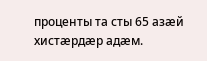проценты та сты 65 азӕй хистӕрдӕр адӕм.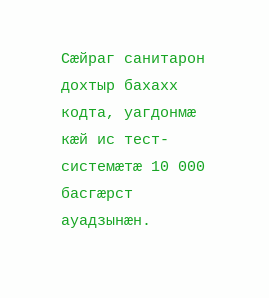Сӕйраг санитарон дохтыр бахахх кодта, уагдонмӕ кӕй ис тест-системӕтӕ 10 000 басгӕрст ауадзынӕн.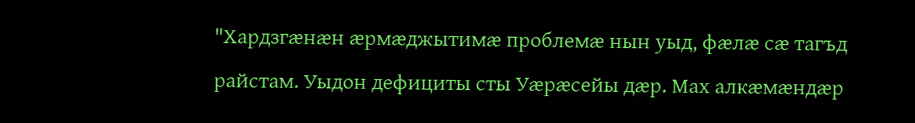"Хардзгӕнӕн ӕрмӕджытимӕ проблемӕ нын уыд, фӕлӕ сӕ тагъд райстам. Уыдон дефициты сты Уӕрӕсейы дӕр. Мах алкӕмӕндӕр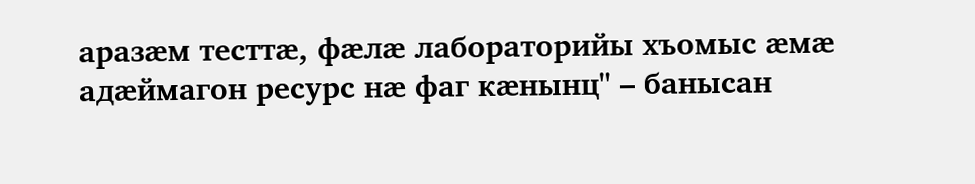аразӕм тесттӕ, фӕлӕ лабораторийы хъомыс ӕмӕ адӕймагон ресурс нӕ фаг кӕнынц" – банысан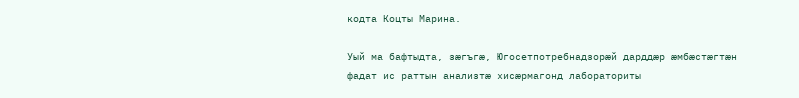кодта Коцты Марина.

Уый ма бафтыдта, зӕгъгӕ, Югосетпотребнадзорӕй дарддӕр ӕмбӕстӕгтӕн фадат ис раттын анализтӕ хисӕрмагонд лабораториты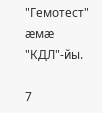"Гемотест" ӕмӕ "КДЛ"-йы.

7